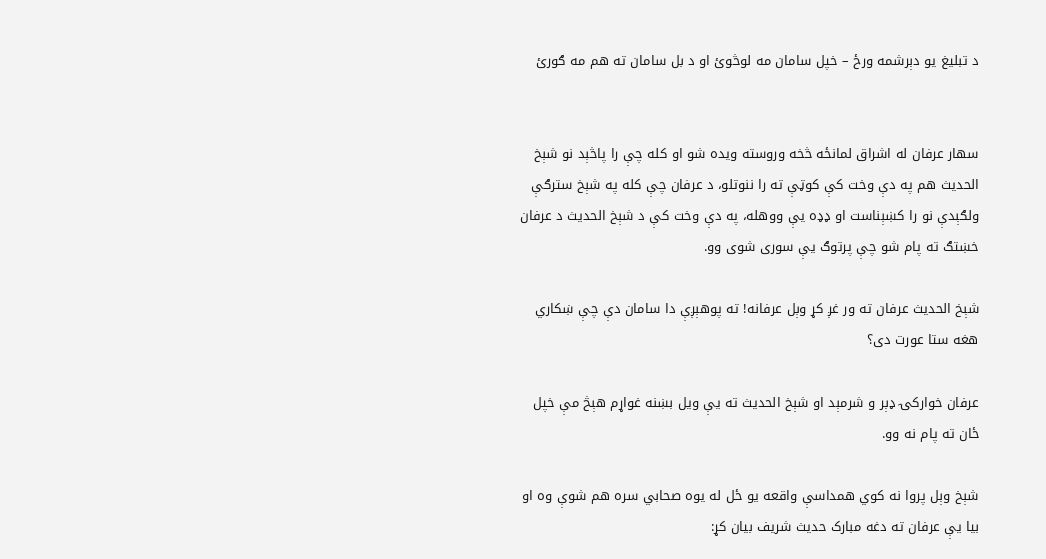د تبليغ یو دېرشمه ورځ – خپل سامان مه لوڅوئ او د بل سامان ته هم مه ګورئ


سهار عرفان له اشراق لمانځه څخه وروسته ويده شو او کله چې را پاڅېد نو شېخ الحديث هم په دې وخت کې کوټې ته را ننوتلو، د عرفان چې کله په شېخ سترګې ولګېدې نو را کښېناست او ډډه یې ووهله، په دې وخت کې د شېخ الحديث د عرفان خښتګ ته پام شو چې پرتوګ یې سوری شوی وو.

شېخ الحديث عرفان ته ور غږ کړ وېل عرفانه! ته پوهېږې دا سامان دې چې ښکاري هغه ستا عورت دی؟

عرفان خوارکۍ ډېر و شرمېد او شېخ الحديث ته یې ویل بښنه غواړم هېڅ مې خپل ځان ته پام نه وو.

شېخ وېل پروا نه کوي همداسې واقعه یو ځل له یوه صحابي سره هم شوې وه او بیا یې عرفان ته دغه مبارک حديث شريف بیان کړ: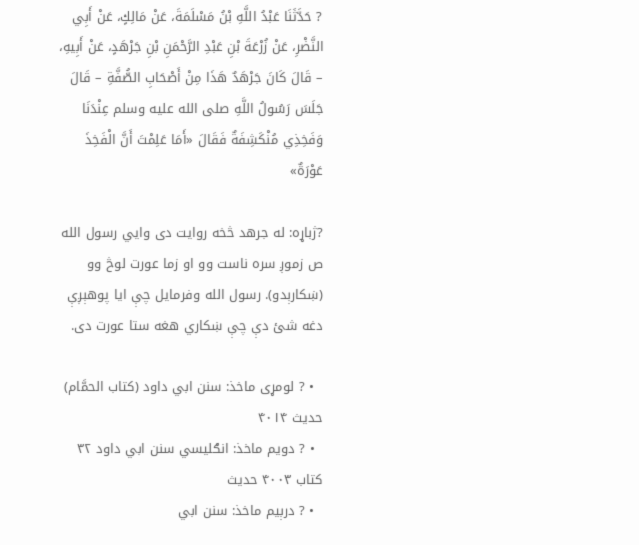? حَدَّثَنَا عَبْدُ اللَّهِ بْنُ مَسْلَمَةَ، عَنْ مَالِكٍ، عَنْ أَبِي النَّضْرِ، عَنْ زُرْعَةَ بْنِ عَبْدِ الرَّحْمَنِ بْنِ جَرْهَدٍ، عَنْ أَبِيهِ، – قَالَ كَانَ جَرْهَدٌ هَذَا مِنْ أَصْحَابِ الصُّفَّةِ – قَالَ جَلَسَ رَسُولُ اللَّهِ صلى الله عليه وسلم عِنْدَنَا وَفَخِذِي مُنْكَشِفَةٌ فَقَالَ «أَمَا عَلِمْتَ أَنَّ الْفَخِذَ عَوْرَةٌ»

?ژباړه: له جرهد څخه روایت دی وايي رسول الله ص زموږ سره ناست وو او زما عورت لوڅ وو (ښکارېدو). رسول الله وفرمایل چې ایا پوهېږې دغه شئ دې چې ښکاري هغه ستا عورت دی.

  • ? لومړی ماخذ: سنن ابي داود (كتاب الحمَّام) حدیث ۴۰۱۴
  • ? دویم ماخذ: انګليسي سنن ابي داود ۳۲ کتاب ۴۰۰۳ حديث
  • ? درېیم ماخذ: سنن ابي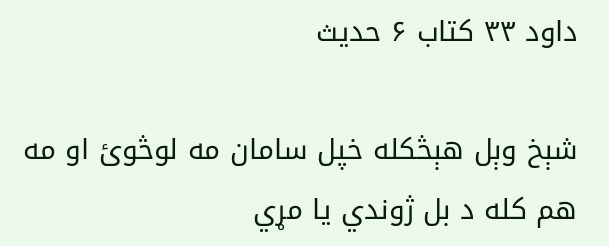داود ۳۳ کتاب ۶ حديث

شېخ وېل هېڅکله خپل سامان مه لوڅوئ او مه هم کله د بل ژوندي یا مړي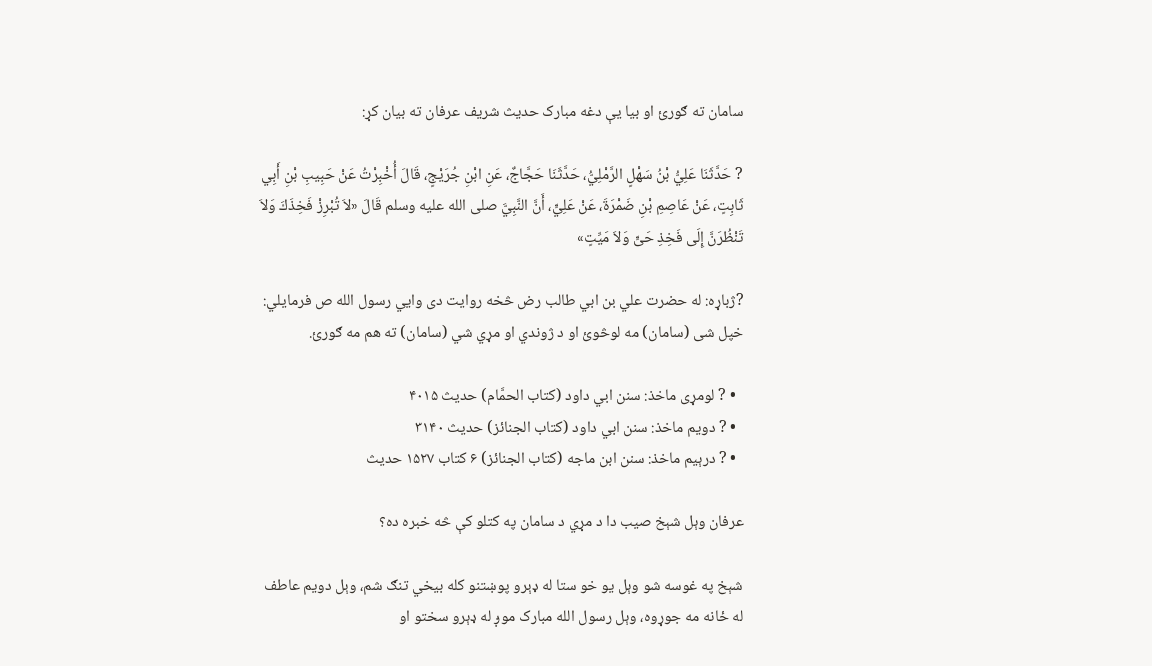سامان ته ګورئ او بیا یې دغه مبارک حديث شریف عرفان ته بیان کړ:

? حَدَّثَنَا عَلِيُّ بْنُ سَهْلٍ الرَّمْلِيُّ، حَدَّثَنَا حَجَّاجٌ، عَنِ ابْنِ جُرَيْجٍ، قَالَ أُخْبِرْتُ عَنْ حَبِيبِ بْنِ أَبِي ثَابِتٍ، عَنْ عَاصِمِ بْنِ ضَمْرَةَ، عَنْ عَلِيٍّ، أَنَّ النَّبِيَّ صلى الله عليه وسلم قَالَ «لاَ تُبْرِزْ فَخِذَكَ وَلاَ تَنْظُرَنَّ إِلَى فَخِذِ حَىٍّ وَلاَ مَيِّتٍ»

?ژباړه: له حضرت علي بن ابي طالب رض څخه روایت دی وايي رسول الله ص فرمايلي: خپل شی (سامان) مه لوڅوئ او د ژوندي او مړي شي (سامان) ته هم مه ګورئ.

  • ? لومړی ماخذ: سنن ابي داود (كتاب الحمَّام) حدیث ۴۰۱۵
  • ? دویم ماخذ: سنن ابي داود (كتاب الجنائز) حدیث ۳۱۴۰
  • ? درېیم ماخذ: سنن ابن ماجه (كتاب الجنائز) ۶ کتاب ۱۵۲۷ حديث

عرفان وېل شېخ صیب دا د مړي د سامان په کتلو کې څه خبره ده؟

شېخ په غوسه شو وېل یو خو ستا له ډېرو پوښتنو کله بيخي تنګ شم، وېل دویم عاطف له ځانه مه جوړوه، وېل رسول الله مبارک موږ له ډېرو سختو او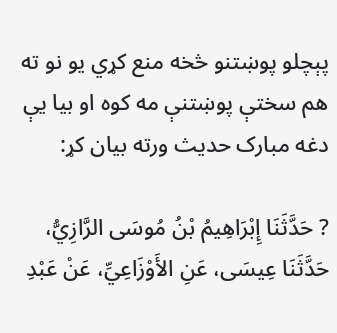پېچلو پوښتنو څخه منع کړي یو نو ته هم سختې پوښتنې مه کوه او بیا یې دغه مبارک حديث ورته بیان کړ:

? حَدَّثَنَا إِبْرَاهِيمُ بْنُ مُوسَى الرَّازِيُّ، حَدَّثَنَا عِيسَى، عَنِ الأَوْزَاعِيِّ، عَنْ عَبْدِ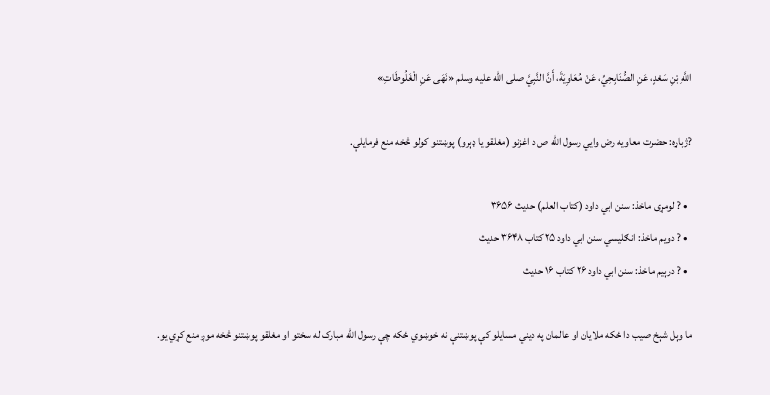اللَّهِ بْنِ سَعْدٍ، عَنِ الصُّنَابِحِيِّ، عَنْ مُعَاوِيَةَ، أَنَّ النَّبِيَّ صلى الله عليه وسلم «نَهَى عَنِ الْغَلُوطَاتِ»

?ژباړه: حضرت معاویه رض وايي رسول الله ص د اغزنو (مغلقو یا ډېرو) پوښتنو کولو څخه منع فرمایلې.

  • ? لومړی ماخذ: سنن ابي داود (كتاب العلم) حدیث ۳۶۵۶
  • ? دویم ماخذ: انګليسي سنن ابي داود ۲۵ کتاب ۳۶۴۸ حديث
  • ? درېیم ماخذ: سنن ابي داود ۲۶ کتاب ۱۶ حديث

ما وېل شېخ صیب دا ځکه ملایان او عالمان په ديني مسایلو کې پوښتنې نه خوښوي ځکه چې رسول الله مبارک له سختو او مغلقو پوښتنو څخه موږ منع کړي یو.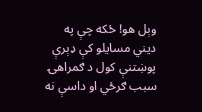وېل هو! ځکه چې په ديني مسایلو کې ډېرې پوښتنې کول د ګمراهۍ سبب ګرځي او داسې نه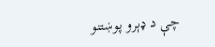چې د ډېرو پوښتنو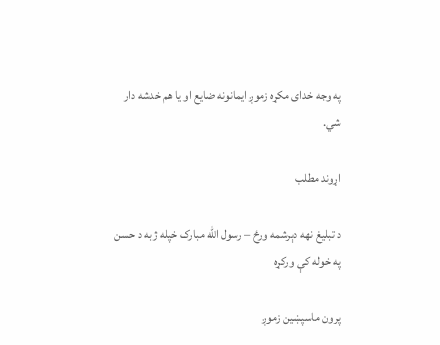په وجه خدای مکړه زموږ ايمانونه ضایع او یا هم خدشه دار شي.

اړوند مطلب

د تبليغ نهه دېرشمه ورځ – رسول الله مبارک خپله ژبه د حسن په خوله کې ورکړه

پرون ماسپښين زموږ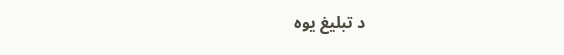د تبليغ یوه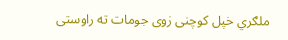ملګري خپل کوچنی زوی جومات ته راوستی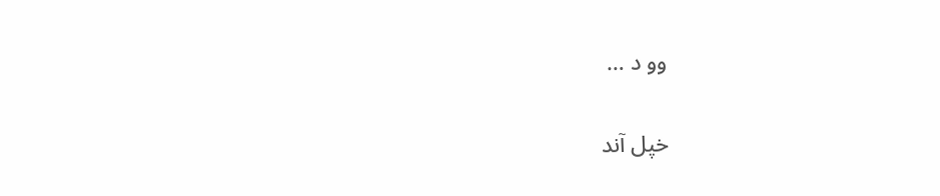وو د …

خپل آند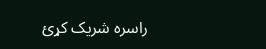راسره شريک کړئ